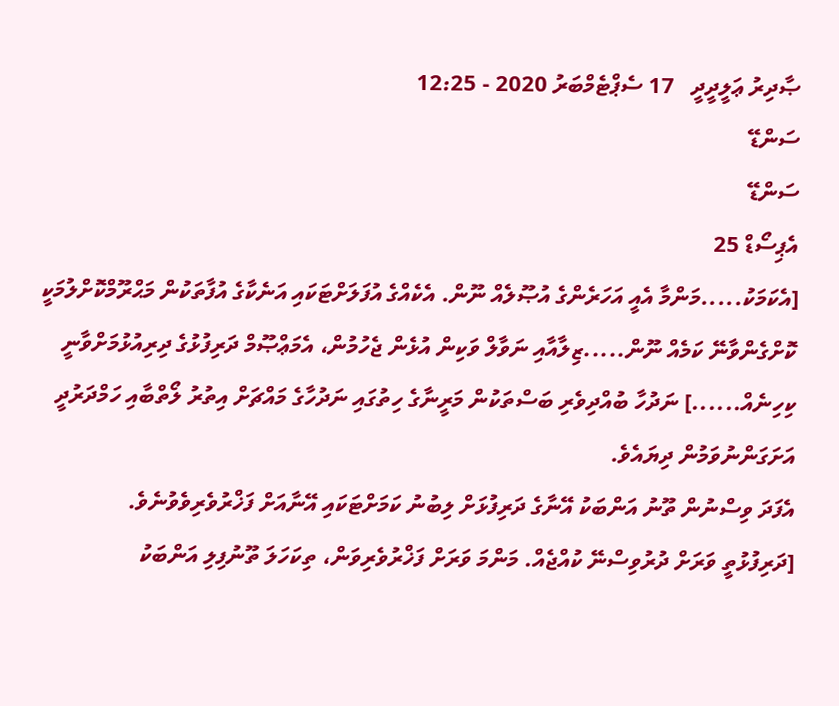ޞާދިރު ޢަލީދީދީ   17 ސެޕްޓެމްބަރު 2020 - 12:25
ސަންޑޭ
ސަންޑޭ
އެޕިސޯޑް 25
[އެކަމަކު.....މަންމާ އެއީ އަހަރެންގެ އުޞޫލެއް ނޫން. އެކެއްގެ އުފަލަށްޓަކައި އަނެކާގެ އުފާތަކުން މަޙްރޫމްކޮށްލުމަކީ ކޮށްގެންވާނޭ ކަމެއް ނޫން.....ޒިލާއާއި ނަވާލް ވަކިން އުޅެން ޖެހުމުން، އެމަޢްޞޫމް ދަރިފުޅުގެ ދިރިއުޅުމަށްވާނީ ކިހިނެއް......] ނަދުހާ ބުއްދިވެރި ބަސްތަކުން މަރީނާގެ ހިތުގައި ނަދުހާގެ މައްޗަށް އިތުރު ލޯތްބާއި ހަމްދަރުދީ އަށަގަންނުވަމުން ދިޔައެވެ.
އެފަދަ ވިސްނުން ތޫނު އަންބަކު އޭނާގެ ދަރިފުޅަށް ލިބުނު ކަމަށްޓަކައި އޭނާއަށް ފަޚްރުވެރިވެވުނެވެ.
[ދަރިފުޅުތީ ވަރަށް ދުރުވިސްނޭ ކުއްޖެއް. މަންމަ ވަރަށް ފަޚްރުވެރިވަން، ތިކަހަލަ ތޫނުފިލި އަންބަކު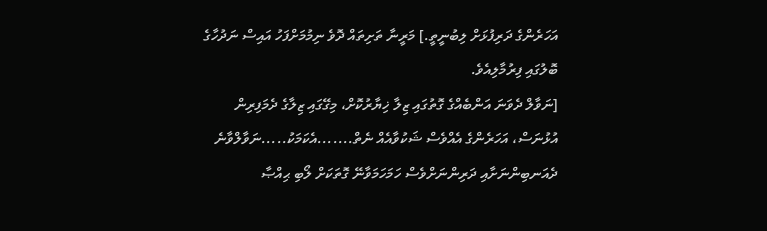އަހަރެންގެ ދަރިފުޅަށް ލިބުނީތީ.] މަރީނާ ތަށިތައް ދޮވެ ނިމުމަށްފަހު އައިސް ނަދުހާގެ ބޮލުގައި ފިރުމާލިއެވެ.
[ނަވާލް ދެވަނަ އަންބެއްގެ ގޮތުގައި ޒިލާ ޚިޔާރުކޮށް، މިގޭގައި ޒިލާގެ ދެމަފިރިން އުޅުނަސް، އަހަރެންގެ އެއްވެސް ޝަކުވާއެއް ނެތް.......އެކަމަކު.....ނަވާލްވާނެ ދެއަނބިންނަށާއި ދަރިންނަށްވެސް ހަމަހަމަވާނޭ ގޮތަކަށް ލޯބި ޙިއްޞާ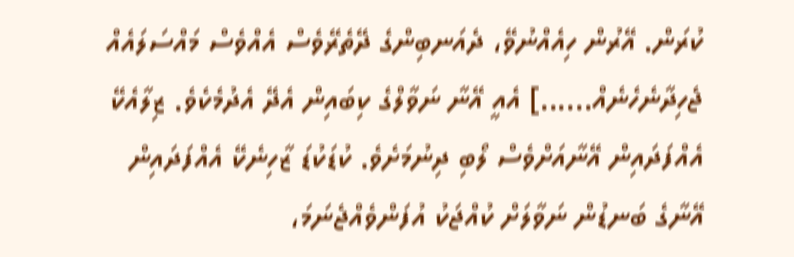ކުރަން. އޭރުން ހިއެއްނުވޭ، ދެއަނބިންގެ ދޭތެރޭވެސް އެއްވެސް މައްސަލައެއް ޖެހިދާނެހެނެއް......] އެއީ އޭނާ ނަވާލްގެ ކިބައިން އެދޭ އެދުމެކެވެ. ޒިލާއެކޭ އެއްފަދައިން އޭނާއަށްވެސް ލޯބި ދިނުމަށެވެ. ކުޑަކުޑަ ޒާހިނެކޭ އެއްފަދައިން އޭނާގެ ބަނޑުން ނަވާލަށް ކުއްޖަކު އުފަންވެއްޖެނަމަ،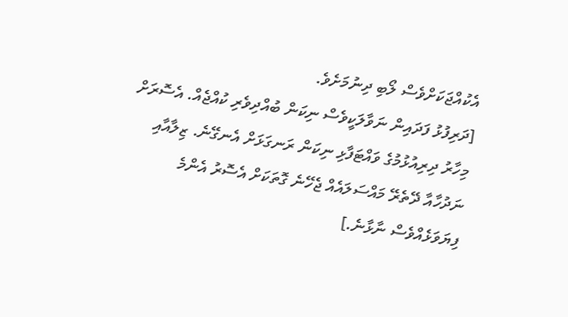އެކުއްޖަކަށްވެސް ލޯބި ދިނުމަށެވެ.
[ދަރިފުޅު ފަދައިން ނަވާލަކީވެސް ނިކަން ބުއްދިވެރި ކުއްޖެއް. އެސޮރަށް މިހާރު ދިރިއުޅުމުގެ ވައްޓަފާޅި ނިކަން ރަނގަޅަށް އެނގޭނެ. ޒިލާއާއި ނަދުހާއާ ދޭތެރޭ މައްސަލައެއް ޖެހޭނެ ގޮތަކަށް އެސޮރު އެންމެ ފިޔަވަޅެއްވެސް ނާޅާނެ.]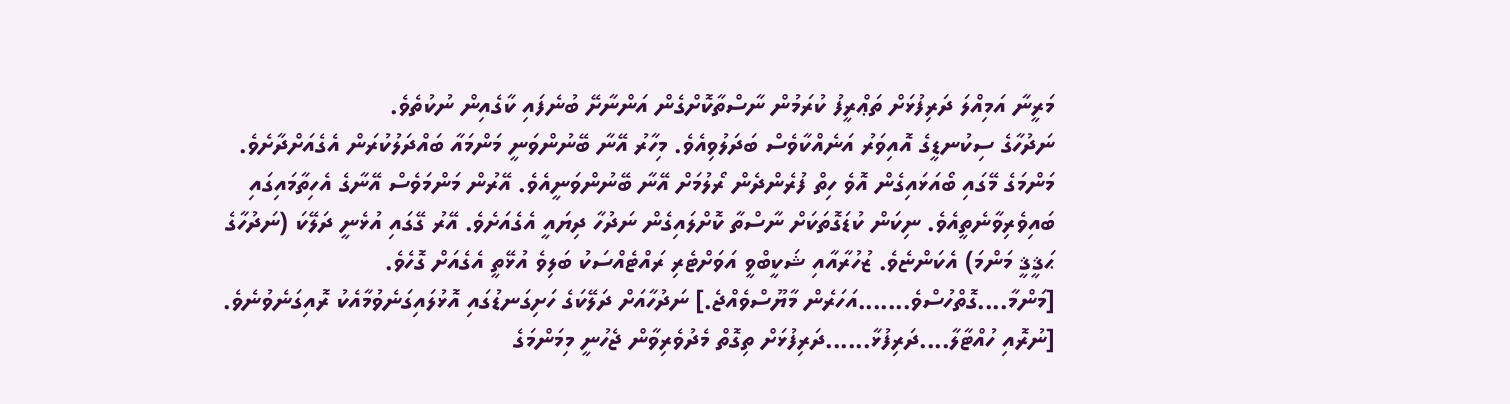މަރީނާ އަމިއްލަ ދަރިފުޅަށް ތަޢްރީފު ކުރަމުން ނާސްތާކޮށްގެން އަންނާށޭ ބުނެފައި ކާގެއިން ނުކުތެވެ.
ނަދުހާގެ ސިކުނޑީގެ އޮއިވަރު އަނެއްކާވެސް ބަދަލުވިއެވެ. މިހާރު އޭނާ ބޭނުންވަނީ މަންމައާ ބައްދަލުކުރަން އެގެއަށްދާށެވެ. މަންމަގެ މޭގައި ބޯއަޅައިގެން އޮވެ ހިތް ފުރެންދެން ރޯލުމަށް އޭނާ ބޭނުންވަނީއެވެ. އޭރުން މަންމަވެސް އޭނާގެ އެހިތާމައިގައި ބައިވެރިވާނެތީއެވެ. ނިކަން ކުޑަގޮތަކަށް ނާސްތާ ކޮށްލައިގެން ނަދުހާ ދިޔައީ އެގެއަށެވެ. އޭރު ގޭގައި އުޅެނީ ދަލޭކަ (ނަދުހާގެ ޙަޤީޤީ މަންމަ) އެކަންޏެވެ. ޒުހުރާއާއި ޝަކީބްވީ އަވަށްޓެރި ރައްޓެއްސަކު ބަލިވެ އުޅޭތީ އެގެއަށް ގޮހެވެ.
[މަންމާ....ގޮތްހުސްވެ.......އަހަރެން މާޔޫސްވެއްޖެ.] ނަދުހާއަށް ދަލޭކަގެ ހަށިގަނޑުގައި އޮޅުލައިގަނެވުމާއެކު ރޮއިގަނެވުނެވެ.
[ނުރޮއި ހުއްޓާލާ....ދަރިފުޅާ......ދަރިފުޅަށް ތިގޮތް މެދުވެރިވާން ޖެހުނީ މިމަންމަގެ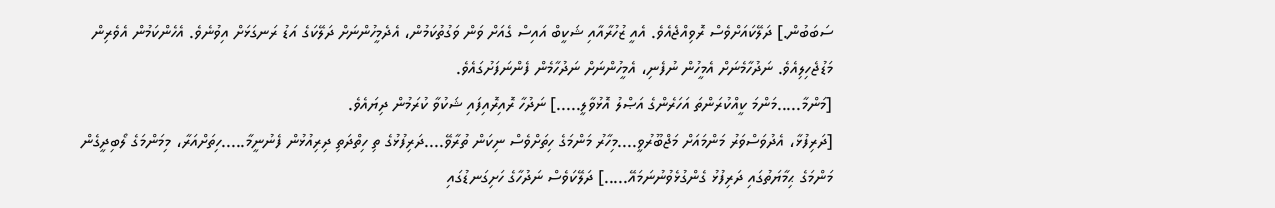ސަބަބުން.] ދަލޭކައަށްވެސް ރޮވިއްޖެއެވެ. އެއީ ޒުހުރާއާއި ޝަކީބް އައިސް ގެއަށް ވަން ވަގުތުކަމުން، އެދެމީހުންނަށް ދަލޭކަގެ އަޑު ރަނގަޅަށް އިވުނެވެ. އެހެންކަމުން އެވެރިން މަޑުޖެހިލިއެވެ. ނަދުހާމެނަށް އެމީހުން ނުފެނި، އެމީހުންނަށް ނަދުހާމެން ފެންނަފަށުގައެވެ.
[މަންމާ.....މަންމަ ކީއްކުރަންތަ އަހަރެންގެ އަޞްލު އޮޅުވާލީ.....] ނަދުހާ ރޮއިރޮއިފައި ޝަކުވާ ކުރަމުން ދިޔައެވެ.
[ދަރިފުޅާ، އެދުވަސްވަރު މަންމައަށް މަޖްބޫރުވީ....މިހާރު މަންމަގެ ހިތަށްވެސް ނިކަން ތުރާވޭ....ދަރިފުޅުގެ ތި ހިތްދަތި ދިރިއުޅުން ފެނުނީމާ.....ހިތަށްއަރާ، މިމަންމަގެ ލޯބިދީގެން މަންމަގެ ޙިމާޔަތުގައި ދަރިފުޅު ގެންގުޅެވުނުނަމައޭ.....] ދަލޭކަވެސް ނަދުހާގެ ހަށިގަނޑުގައި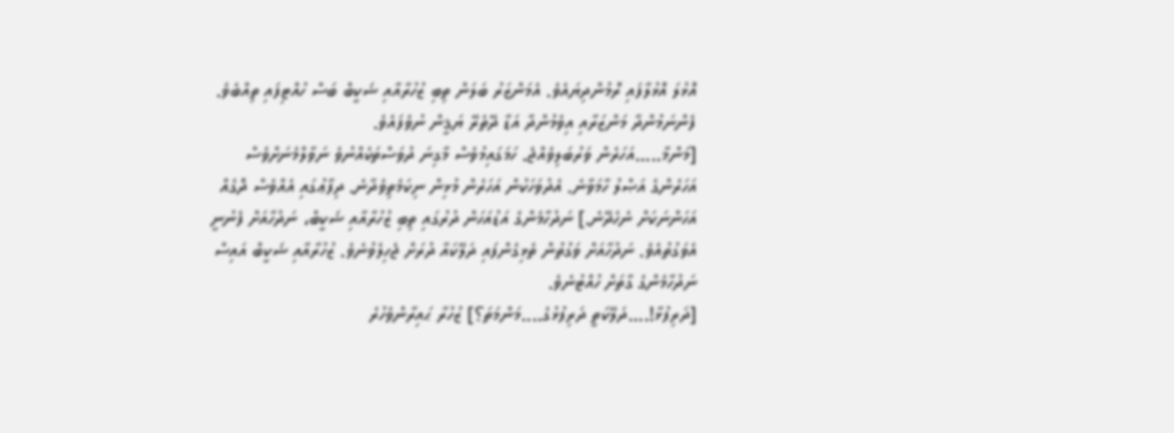އޮޅުލަ އޮޅުލާފައި ރޮމުންދިޔައެވެ. އެމަންޒަރު ބަލަން ތިބި ޒުހުރާއާއި ޝަކީބް ބަސް ހުއްޓިފައި ތިއްބެވެ. ފެންނަމުންދާ މަންޒަރާއި އިވެމުންދާ އަޑާ ދޭތެރޭ ޔަޤީން ނުވެފައެވެ.
[މަންމާ.....އަހަރެން ވަރުބަލިވެއްޖެ. ހަމަގައިމުވެސް މާގިނަ ދުވަސްތަކެއްނުވެ ނަވާލްމެނަށްވެސް އަހަރެންގެ އަޞްލު ހާމަވާނެ. އެދުވަހަކުން އަހަރެން މުޅިން ނިކަމެތިވެދާނެ. ދިފާޢުގައި އެއްވެސް ދޮގެއް އަހަންނަކަށް ނެހެދޭނެ.] ނަދުހާމެންގެ އަޑުއަހަން ދުރުގައި ތިބި ޒުހުރާއާއި ޝަކީބް، ނަދުހާއަށް ފެނުނީ އެވަގުތުއެވެ. ނަދުހާއަށް ވަގުތުން ތެޅިގެންފައި ދަލޭކައާ ދުރަށް ޖެހިލެވުނެވެ. ޒުހުރާއާއި ޝަކީބް އައިސް ނަދުހާމެންގެ ގާތަށް ހުއްޓުނެވެ.
[ދަރިފުޅާ!....ދަލޭކަތީ ދަރިފުޅުގެ....މަންމަތަ؟] ޒުހުރާ ޙައިރާންވެހުރެ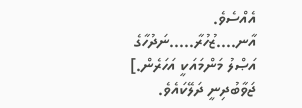އެއްސެވެ.
އާނ....ޒުހުރާ.....ނަދުހާގެ އަޞްލު މަންމައަކީ އަހަރެން.] ޖަވާބުދިނީ ދަލޭކައެވެ.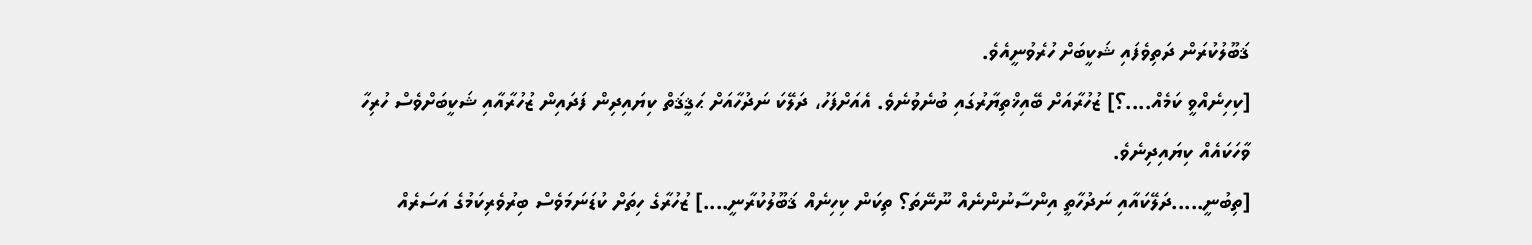ޤަބޫލުކުރަން ދަތިވެފައި ޝަކީބަށް ހުރެވުނީއެވެ.
[ކިހިނެއްވީ ކަމެއް....؟] ޒުހުރާއަށް ބޭއިޚްތިޔާރުގައި ބުނެވުނެވެ. އެއަށްފަހު، ދަލޭކަ ނަދުހާއަށް ޙަޤީޤަތް ކިޔައިދިން ފަދައިން ޒުހުރާއާއި ޝަކީބަށްވެސް ހުރިހާ ވާހަކައެއް ކިޔައިދިނެވެ.
[ތިބުނީ.....ދަލޭކައާއި ނަދުހާތީ އިންސާނުންނެއް ނޫނޭތަ؟ ތިކަން ކިހިނެއް ޤަބޫލުކުރާނީ....] ޒުހުރާގެ ހިތަށް ކުޑަނަމަވެސް ބިރުވެރިކަމުގެ އަސަރެއް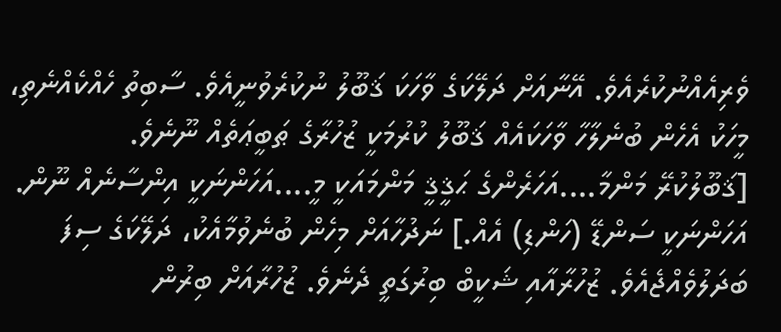ވެރިއެއްނުކުރެއެވެ. އޭނާއަށް ދަލޭކަގެ ވާހަކަ ޤަބޫލު ނުކުރެވުނީއެވެ. ސާބިތު ހެއްކެއްނެތި، މީހަކު އެހެން ބުނެލާހާ ވާހަކައެއް ޤަބޫލު ކުރުމަކީ ޒުހުރާގެ ޠަބީޢަތެއް ނޫނެވެ.
[ޤަބޫލުކުރޭ މަންމާ....އަހަރެންގެ ޙަޤީޤީ މަންމައަކީ މީ....އަހަންނަކީ އިންސާނެއް ނޫން. އަހަންނަކީ ސަންޑޭ (ހަންޑި) އެއް.] ނަދުހާއަށް މިހެން ބުނެވުމާއެކު، ދަލޭކަގެ ސިފަ ބަދަލުވެއްޖެއެވެ. ޒުހުރާއާއި ޝަކީބް ބިރުގަތީ ދެނެވެ. ޒުހުރާއަށް ބިރުން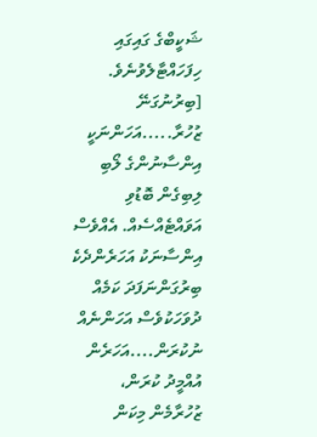ޝަކީބްގެ ގައިގައި ހިފަހައްޓާލެވުނެވެ.
[ބިރުނުގަނޭ ޒުހުރާ.....އަހަންނަކީ އިންސާނުންގެ ލޯބި ލިބިގެން ބޮޑުވި އަވައްޓެއްސެއް. އެއްވެސް އިންސާނަކު އަހަރެންދެކެ ބިރުގަންނަފަދަ ކަމެއް ދުވަހަކުވެސް އަހަންނެއް ނުކުރަން....އަހަރެން އުއްމީދު ކުރަން، ޒުހުރާމެން މިކަން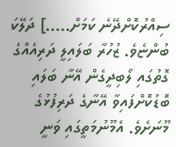ސިއްރުކޮށްދޭނެ ކަމަށް.....] ދަލޭކަ ބުންޏެވެ. ޒުހުރާ ބަލައިލީ ދަރިއެއްގެ ގޮތުގައި ލޯބިދީގެން އޭނާ ބަލައި ބޮޑުކޮށްފައިވާ އޭނާގެ ދަރިފުޅުގެ މޫނަށެވެ. އެމޫނުމަތީގައި ވަނީ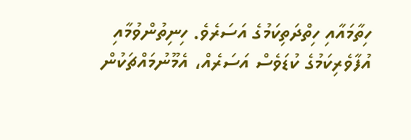ހިތާމައާއި ހިތްދަތިކަމުގެ އަސަރެވެ. ހިނިތުންވުމާއި އުފާވެރިކަމުގެ ކުޑަވެސް އަސަރެއް، އެމޫނުމައްޗަކުން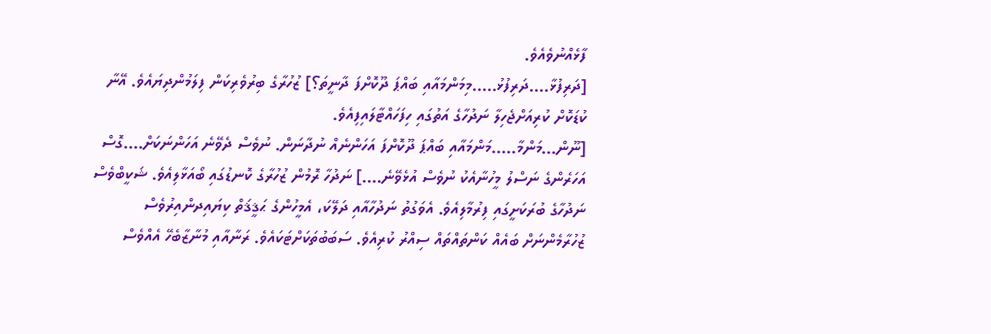ފާޅެއްނުވެއެވެ.
[ދަރިފުޅާ....ދަރިފުޅު.....މިމަންމައާއި ބައްޕަ ދޫކޮށްފަ ދާނީތަ؟] ޒުހުރާގެ ބިރުވެރިކަން ފިލަމުންދިޔައެވެ. އޭނާ ކުޑަކޮށް ކުރިއަށްޖެހިލާ ނަދުހާގެ އަތުގައި ހިފަހައްޓާލައިފިއެވެ.
[ނޫން...މަންމާ.....މަންމައާއި ބައްޕަ ދޫކޮށްފަ އަހަންނެއް ނުދާނަން. ނުވެސް ދެވޭނެ އަހަންނަކަށް....ގޮސް އަހަރެންގެ ނަސްލު މީހުނާއެކު ނުވެސް އުޅެވޭނެ....] ނަދުހާ ރޮމުން ޒުހުރާގެ ކޮނޑުގައި ބޯއަޅާލިއެވެ. ޝަކީބްވެސް ނަދުހާގެ ބުރަކަށީގައި ފިރުމާލިއެވެ. އެވަގުތު ނަދުހާއާއި ދަލޭކަ، އެމީހުންގެ ޙަޤީޤަތް ކިޔައިދންއިރުވެސް ޒުހުރާމެންނަށް ބައެއް ކަންތައްތައް ސިއްރު ކުރިއެވެ. ސަބަބުތަކަށްޓަކައެވެ. ރަނާއާއި މުނާޒާބެހޭ އެއްވެސް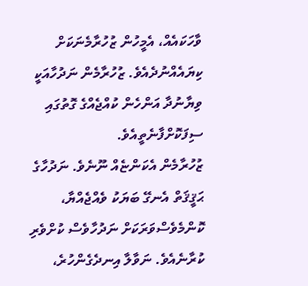ވާހަކައެއް، އެމީހުން ޒުހުރާމެނަކަށް ކިޔައެއްނުދެއެވެ. ޒުހުރާމެން ނަދުހާއަކީ ވިޔާނުދާ އަންހެން ކުއްޖެއްގެ ގޮތުގައި ސިފަކޮށްފާނެތީއެވެ.
ޒުހުރާމެން އެކަންޏެއް ނޫނެވެ. ނަދުހާގެ ޙަޤީޤަތް އެނގޭ ބަޔަކު ވެއްޖެއްޔާ، ކޮންމެވެސްވަރަކަށް ނަދުހާވެސް ކުށްވެރި ކުރާނެއެވެ. ނަވާލާ އިނދެގެންހުރެ،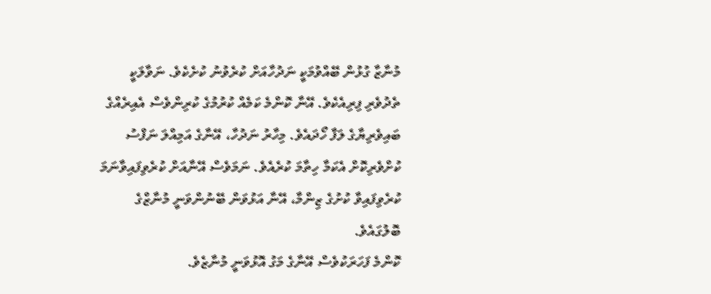މުނާޒާ ގުޅުން ބޭއްވުމަކީ ނަދުހާއަށް ކުރެވުނު ކުށެކެވެ. ނަވާލަކީ ތެދުވެރި ފިރިއެކެވެ. އޭނާ ކޮންމެ ކަމެއް ކުރުމުގެ ކުރިންވެސް އެއިރެއްގެ ބައިވެރިޔާގެ ލަފާ ހޯދައެވެ. މިހާރު ނަދުހާ، އޭނާގެ އަމިއްލަ ނަފްސު ކުށްވެރިކޮށް އެކަމާ ހިތާމަ ކުރެއެވެ. ނަމަވެސް އޭނާއަށް ކުރެވިފައިވާނަމަ ކުރެވިފައިވާ ކުށުގެ ޒިންމާ، އޭނާ އަޅުވަން ބޭނުންވަނީ މުނާޒްގެ ބޮލުގައެވެ.
ކޮންމެ ފަހަރަކުވެސް އޭނާގެ މަގު އޮޅުވަނީ މުނާޒެވެ.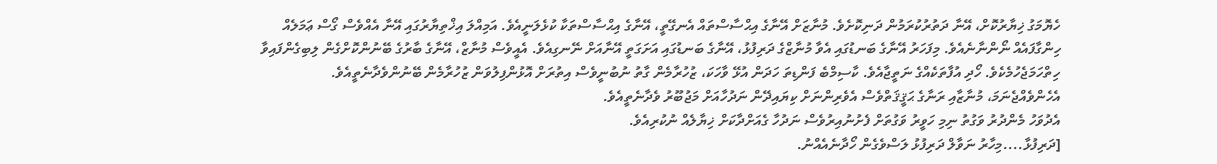ހެޔޮމަގު ޚިޔާރުކޮށް، އޭނާ ދަތުރުކުރަމުން ދަނިކޮށެވެ. މުނާޒަށް އޭނާގެ އިޙްސާސްތައް އެނގޭތީ، އޭނާގެ އިޙްސާސްތަކާ ކުޅެލަނީއެވެ. އަމިއްލަ އިޚްތިޔާރުގައި އޭނާ އެއްވެސް ގޯސް ޢަމަލެއް ހިންގާފައެއް ނޯންނާނެއެވެ. މިފަހަރު އޭނާގެ ބަނޑުގައި އެވާ މުނާޒްގެ ދަރިފުޅު، އޭނާގެ ބަނޑުގައި އަށަގަތީ އޭނާއަށް ނޭނގިއެވެ. އެއީވެސް މުނާޒް، އޭނާގެ ބާރުގެ ބޭނުންކޮށްގެން ލިބިގެންފައިވާ ހިތްހަމަޖެހުމެކެވެ. ހޯދި އުފާތަކެއްގެ ނަތީޖާއެވެ. ކާސިމްބެ ފަންޑިތަ ހަދަން އުޅޭ ވާހަކަ، ޒުހުރާމެން ގާތު ނުބުނީވެސް އިތުރަށް އޮޅުންފިލުވަން ޒުހުރާމެން ބޭނުންވެދާނެތީއެވެ. އެހެންވެއްޖެނަމަ، މުނާޒާއި ރަނާގެ ޙަޤީޤަތްވެސް އެވެރިންނަށް ކިޔައިދޭން ނަދުހާއަށް މަޖުބޫރު ވެދާނެތީއެވެ.
އެދުވަހު މެންދުރު ވަގުތު ނިމި ހަވީރު ވަގުތަށް ފެށުނުއިރުވެސް ނަދުހާ ގެއަށްދާކަށް ޚިޔާލެއް ނުކުރިއެވެ.
[ދަރިފުޅާ....މިހާރު ނަވާލް ދަރިފުޅު ލަސްވެގެން ހޯދާނެއެއްނު.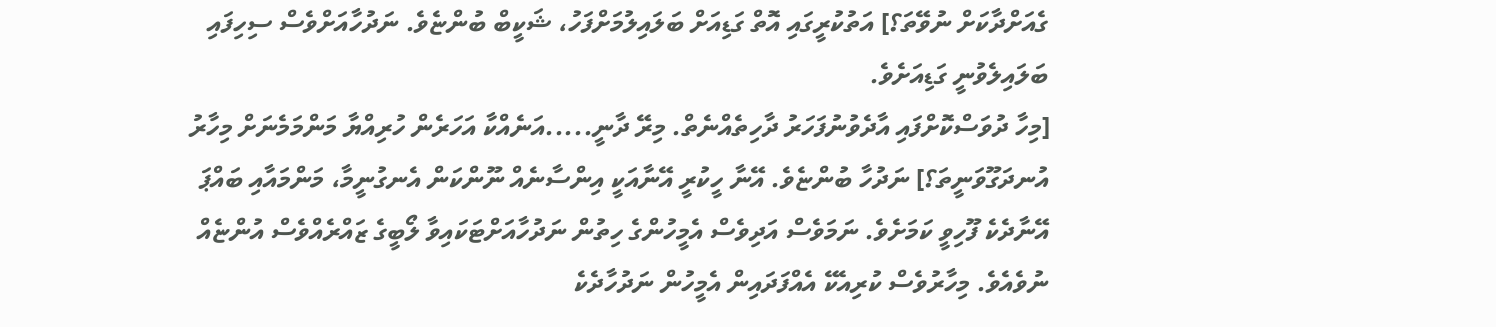ގެއަށްދާކަށް ނުވޭތަ؟] އަތުކުރީގައި އޮތް ގަޑިއަށް ބަލައިލުމަށްފަހު، ޝަކީބް ބުންޏެވެ. ނަދުހާއަށްވެސް ސިހިފައި ބަލައިލެވުނީ ގަޑިއަށެވެ.
[މިހާ ދުވަސްކޮށްފައި އާދެވުނުފަހަރު ދާހިތެއްނެތް. މިރޭ ދާނީ.....އަނެއްކާ އަހަރެން ހުރިއްޔާ މަންމަމެނަށް މިހާރު އުނދަގޫވަނީތަ؟] ނަދުހާ ބުންޏެވެ. އޭނާ ހީކުރީ އޭނާއަކީ އިންސާނެއް ނޫންކަން އެނގުނީމާ، މަންމައާއި ބައްޕަ އޭނާދެކެ ފޫހިވީ ކަމަށެވެ. ނަމަވެސް އަދިވެސް އެމީހުންގެ ހިތުން ނަދުހާއަށްޓަކައިވާ ލޯބީގެ ޒައްރެއްވެސް އުންޏެއް ނުވެއެވެ. މިހާރުވެސް ކުރިއެކޭ އެއްފަދައިން އެމީހުން ނަދުހާދެކެ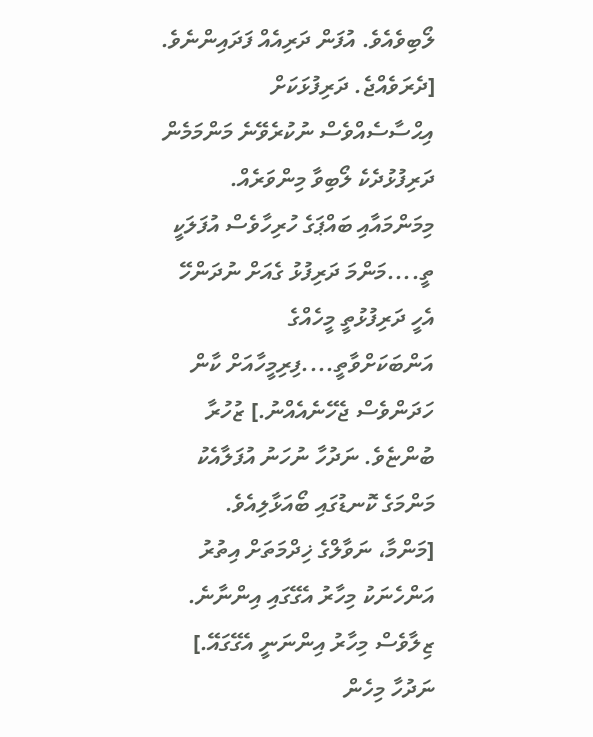ލޯބިވެއެވެ. އުފަން ދަރިއެއް ފަދައިންނެވެ.
[ދެރަވެއްޖެ. ދަރިފުޅަކަށް އިޙްސާސެއްވެސް ނުކުރެވޭނެ މަންމަމެން ދަރިފުޅުދެކެ ލޯބިވާ މިންވަރެއް. މިމަންމައާއި ބައްޕަގެ ހުރިހާވެސް އުފަލަކީ ތީ....މަންމަ ދަރިފުޅު ގެއަށް ނުދަންހޭ އެހީ ދަރިފުޅުތީ މީހެއްގެ އަންބަކަށްވާތީ....ފިރިމީހާއަށް ކާން ހަދަންވެސް ޖެހޭނެއެއްނު.] ޒުހުރާ ބުންޏެވެ. ނަދުހާ ނުހަނު އުފަލާއެކު މަންމަގެ ކޮނޑުގައި ބޯއަޅާލިއެވެ.
[މަންމާ، ނަވާލްގެ ޚިދްމަތަށް އިތުރު އަންހެނަކު މިހާރު އެގޭގައި އިންނާނެ. ޒިލާވެސް މިހާރު އިންނަނީ އެގޭގައޭ.] ނަދުހާ މިހެން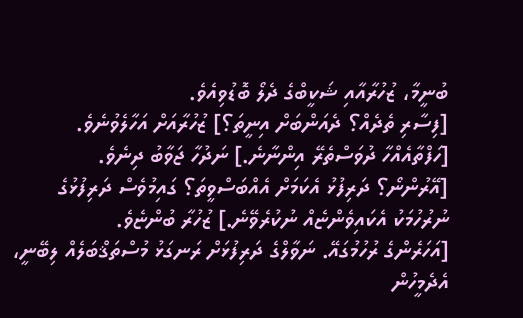ބުނީމާ، ޒުހުރާއާއި ޝަކީބްގެ ދެލޯ ބޮޑުވިއެވެ.
[ފިސާރި ތެދެއް؟ ދެއަންބަށް އިނީތަ؟] ޒުހުރާއަށް އަހާލެވުނެވެ.
[ހަފްތާއެއްހާ ދުވަސްތެރޭ އިންނާނެ.] ނަދުހާ ޖަވާބު ދިނެވެ.
[އޭރުންނޯ؟ ދަރިފުޅު އެކަމަށް އެއްބަސްވީތަ؟ ގައިމުވެސް ދަރިފުޅުގެ ނުރުހުމަކު އެކައިވެންޏެއް ނުކުރެވޭނެ.] ޒުހުރާ ބުންޏެވެ.
[އަހަރެންގެ ރުހުމުގައޭ. ނަވާލްގެ ދަރިފުޅަށް ރަނގަޅު މުސްތަޤްބަލެއް ލިބޭނީ، އެދެމީހުން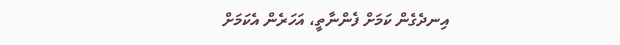އިނދެގެން ކަމަށް ފެންނާތީ، އަހަރެން އެކަމަށް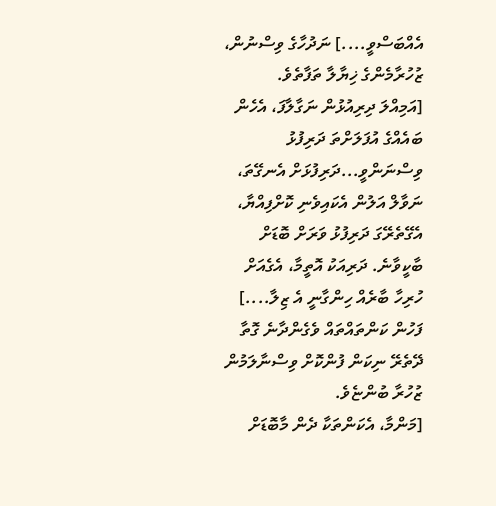އެއްބަސްވީ....] ނަދުހާގެ ވިސްނުން، ޒުހުރާމެންގެ ޚިޔާލާ ތަފާތެވެ.
[އަމިއްލަ ދިރިއުޅުން ނަގާލާފަ، އެހެން ބައެއްގެ އުފަލަށްތަ ދަރިފުޅު ވިސްނަންވީ...ދަރިފުޅަށް އެނގޭތަ، ނަވާލް އަލުން އެކައިވެނި ކޮށްފިއްޔާ، އެގޭތެރޭގަ ދަރިފުޅު ވަރަށް ބޮޑަށް ބާކީވާނެ. ދަރިއަކު އޮތީމާ، އެގެއަށް ހުރިހާ ބާރެއް ހިންގާނީ އެ ޒިލާ....] ފަހުން ކަންތައްތައް ވެގެންދާނެ ގޮތާ ދޭތެރޭ ނިކަން ފުންކޮށް ވިސްނާލަމުން ޒުހުރާ ބުންޏެވެ.
[މަންމާ، އެކަންތަކާ ދެން މާބޮޑަށް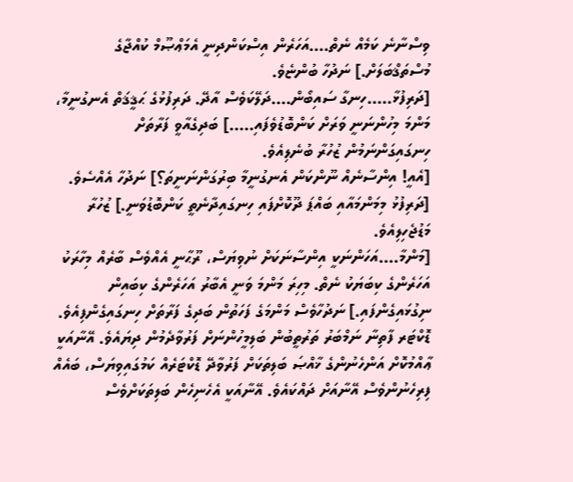ވިސްނާނެ ކަމެއް ނެތް....އަހަރެން އިސްކަންދިނީ އެމަޢްޞޫމް ކުއްޖާގެ މުސްތަޤްބަލަށް.] ނަދުހާ ބުންޏެވެ.
[ދަރިފުޅާ.....ހިނގާ ސައިބޯން....ދަލޭކަވެސް އާދޭ. ދަރިފުޅުގެ ޙަޤީޤަތް އެނގުނީމާ، މަންމަ މިހުންނަނީ ވަރަށް ކަންބޮޑުވެފައި.....] ބަދިގެއާވީ ފަރާތަށް ހިނގައިގަންނަމުން ޒުހުރާ ބުނެލިއެވެ.
[އެއީ! އިންސާނެއް ނޫންކަން އެނގުނީމާ ބިރުގަންނަނީތަ؟] ނަދުހާ އެއްސެވެ.
[ދަރިފުޅު މިމަންމައާއި ބައްޕަ ދޫކޮށްފައި ހިނގައިދާނެތީ ކަންބޮޑުވަނީ.] ޒުހުރާ މަޑުޖެހިލިއެވެ.
[މަންމާ....އަހަންނަކީ އިންސާނަކަށް ނުވިޔަސް، ރޫޙާނީ އެއްވެސް ބާރެއް މިހާރަކު އަހަރެންގެ ކިބަޔަކު ނެތް. މިހިރަ މަންމަ ވަނީ އެބާރު އަހަރެންގެ ކިބައިން ނިގުޅައިގެންފައި.] ނަދުހާވެސް މަންމަގެ ފަހަތުން ބަދިގެ ފަރާތަށް ހިނގައިގެންފިއެވެ.
ޑޮކްޓަރ ފާތިނާ ނަމްބަރު ތަރުތީބުން ބަލިމީހުންނަށް ފަރުވާދެމުން ދިޔައެވެ. އޭނާއަކީ ޢާއްމުކޮށް އަންހެނުންގެ ޚާއްޞަ ބަލިތަކަށް ފަރުވާދޭ ޑޮކްޓަރެއް ކަމުގައިވިޔަސް، ބައެއް ފިރިހެނުންވެސް އޭނާއަށް ދައްކައެވެ. އޭނާއަކީ އެހެނިހެން ބަލިތަކަށްވެސް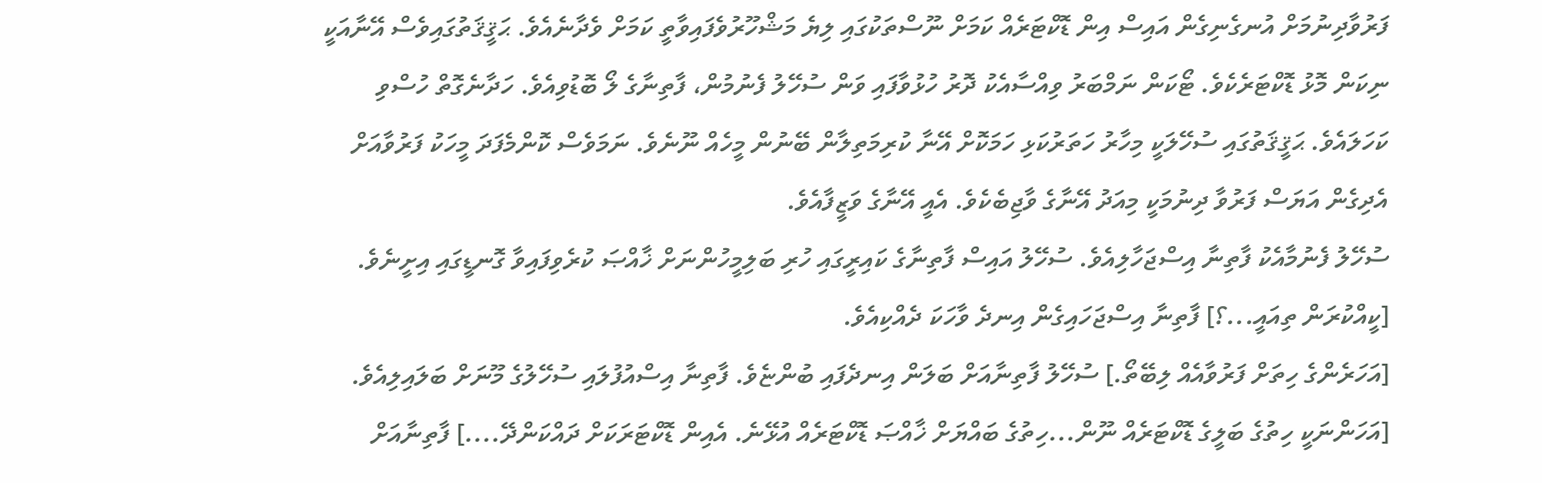ފަރުވާދިނުމަށް އުނގެނިގެން އައިސް އިން ޑޮކްޓަރެއް ކަމަށް ނޫސްތަކުގައި ލިޔެ މަޝްހޫރުވެފައިވާތީ ކަމަށް ވެދާނެއެވެ. ޙަޤީޤަތުގައިވެސް އޭނާއަކީ ނިކަން މޮޅު ޑޮކްޓަރެކެވެ. ޓޯކަން ނަމްބަރު ވިއްސާއެކު ދޮރު ހުޅުވާފައި ވަން ސުހޭލު ފެނުމުން، ފާތިނާގެ ލޯ ބޮޑުވިއެވެ. ހަދާނެގޮތް ހުސްވި ކަހަލައެވެ. ޙަޤީޤަތުގައި ސުހޭލަކީ މިހާރު ހަތަރުކަޅި ހަމަކޮށް އޭނާ ކުރިމަތިލާން ބޭނުން މީހެއް ނޫނެވެ. ނަމަވެސް ކޮންމެފަދަ މީހަކު ފަރުވާއަށް އެދިގެން އަޔަސް ފަރުވާ ދިނުމަކީ މިއަދު އޭނާގެ ވާޖިބެކެވެ. އެއީ އޭނާގެ ވަޒީފާއެވެ.
ސުހޭލު ފެނުމާއެކު ފާތިނާ އިސްޖަހާލިއެވެ. ސުހޭލު އައިސް ފާތިނާގެ ކައިރީގައި ހުރި ބަލިމީހުންނަށް ޚާއްޞަ ކުރެވިފައިވާ ގޮނޑީގައި އިށީނެވެ.
[ކީއްކުރަން ތިއައީ...؟] ފާތިނާ އިސްޖަހައިގެން އިނދެ ވާހަކަ ދެއްކިއެވެ.
[އަހަރެންގެ ހިތަށް ފަރުވާއެއް ލިބޭތޯ.] ސުހޭލު ފާތިނާއަށް ބަލަން އިނދެފައި ބުންޏެވެ. ފާތިނާ އިސްއުފުލައި ސުހޭލުގެ މޫނަށް ބަލައިލިއެވެ.
[އަހަންނަކީ ހިތުގެ ބަލީގެ ޑޮކްޓަރެއް ނޫން...ހިތުގެ ބައްޔަށް ޚާއްޞަ ޑޮކްޓަރެއް އުޅޭނެ. އެއިން ޑޮކްޓަރަކަށް ދައްކަންދޭ....] ފާތިނާއަށް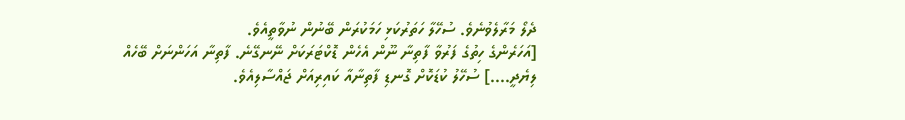ދެލޯ މަރާލެވުނެވެ. ސުހޭލާ ހަތަރުކަޅި ހަމަކުރަން ބޭނުން ނުވާތީއެވެ.
[އަހަރެންގެ ހިތުގެ ފަރުވާ ފާތިނާ ނޫން އެހެން ޑޮކްޓަރަކަށް ނޭނގޭނެ. ފާތިނާ އަހަންނަށް ބޭހެއް ލިޔެދީ....] ސުހޭލު ކުޑަކޮށް ގޮނޑި ފާތިނާއާ ކައިރިއަށް ޖައްސާލިއެވެ.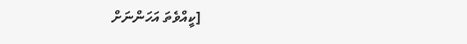[ކީއްވެތަ އަހަންނަށް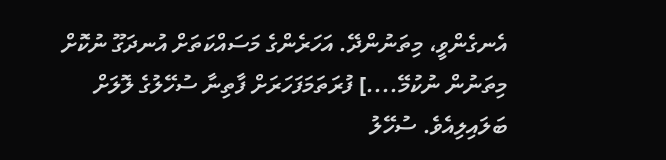އެނގެންވީ، މިތަނުންދޭ. އަހަރެންގެ މަސައްކަތަށް އުނދަގޫ ނުކޮށް މިތަނުން ނުކުމޭ....] ފުރަތަމަފަހަރަށް ފާތިނާ ސުހޭލުގެ ލޮލަށް ބަލައިލިއެވެ. ސުހޭލު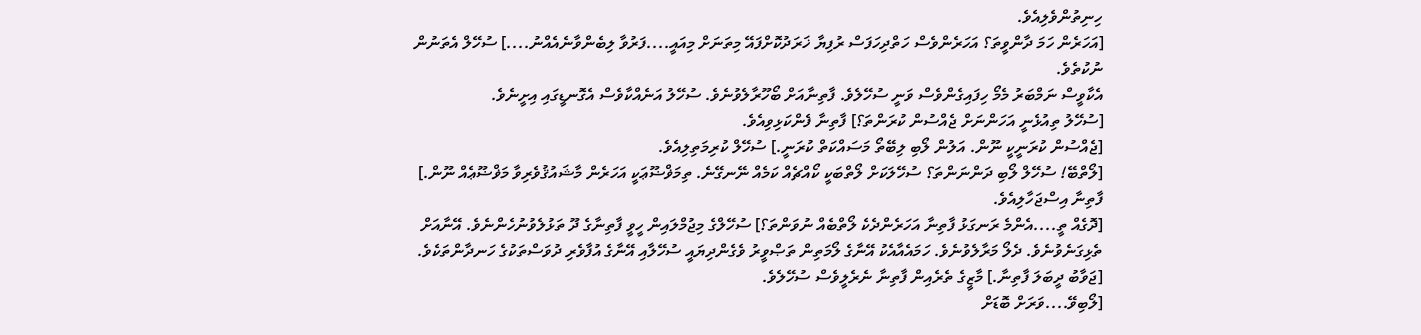ހިނިތުންވެލިއެވެ.
[އަހަރެން ހަމަ ދާންވީތަ؟ އަހަރެންވެސް ހަތްދިހަފަސް ރުފިޔާ ޚަރަދުކޮށްފައޭ މިތަނަށް މިއައީ....ފަރުވާ ލިބެންވާނެއެއްނު....] ސުހޭލް އެތަނުން ނުކުތެވެ.
އެކާވީސް ނަމްބަރު މެމޯ ހިފައިގެންވެސް ވަނީ ސުހޭލެވެ. ފާތިނާއަށް ބޯހޫރާލެވުނެވެ. ސުހޭލު އަނެއްކާވެސް އެގޮނޑީގައި އިށީނެވެ.
[ސުހޭލު ތިއުޅެނީ އަހަންނަށް ޖެއްސުން ކުރަންތަ؟] ފާތިނާ ފެންކަޅިވިއެވެ.
[ޖެއްސުން ކުރަނީކީ ނޫން. އަލުން ލޯބި ލިބޭތޯ މަސައްކަތް ކުރަނީ.] ސުހޭލް ކުރިމަތިލިއެވެ.
[ލޯތްބޭ! ސުހޭލް ލޯބި ދަންނަންތަ؟ ސުހޭލަކަށް ލޯތްބަކީ ކޯއްޗެއް ކަމެއް ނޭނގޭނެ. ތިމަޥްޟޫޢަކީ އަހަރެން މާޝައުޤުވެރިވާ މަޥްޟޫޢެއް ނޫން.] ފާތިނާ އިސްޖަހާލިއެވެ.
[ދޮގެއް ތީ....އެންމެ ރަނގަޅު ފާތިނާ އަހަރެންދެކެ ލޯތްބެއް ނުވަންތަ؟] ސުހޭލްގެ މިޖުމްލައިން ހީވީ ފާތިނާގެ ދޫ ތަޅުލެވުނުހެންނެވެ. އޭނާއަށް ތެޅިގަނެވުނެވެ. ދެލޯ މަރާލެވުނެވެ. ހަމައެއާއެކު އޭނާގެ ލޯމަތިން ތަޞްވީރު ވެގެންދިޔައީ ސުހޭލާއި އޭނާގެ އުފާވެރި ދުވަސްތަކުގެ ހަނދާންތަކެވެ.
[ޖަވާބު ދީބަލަ ފާތިނާ.] މާޒީގެ ތެރެއިން ފާތިނާ ނެރެލީވެސް ސުހޭލެވެ.
[ލޯބިވޭ....ވަރަށް ބޮޑަށް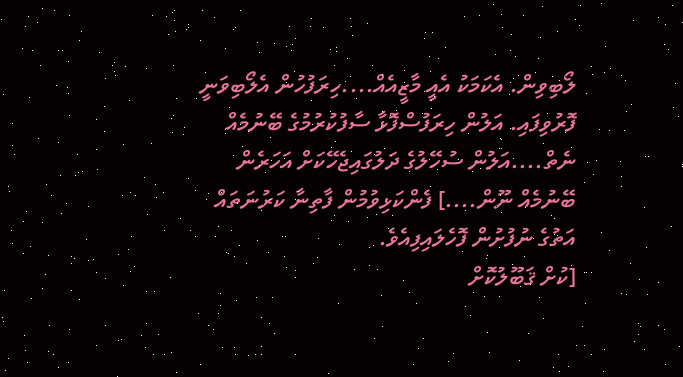ލޯބިވިން. އެކަމަކު އެއީ މާޒީއެއް....ހިރަފުހުން އެލޯބިވަނީ ފޮރުވިފައި. އަލުން ހިރަފުސްފޮޅާ ސާފުކުރުމުގެ ބޭނުމެއް ނެތް....އަލުން ސުހޭލުގެ ދަލުގައިޖެހޭކަށް އަހަރެން ބޭނުމެއް ނޫން....] ފެންކަޅިވުމުން ފާތިނާ ކަރުނަތައް އަތުގެ ނުފުށުން ފޮހެލައިފިއެވެ.
[ކުށް ޤަބޫލުކޮށް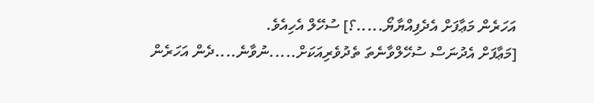އަހަރެން މަޢާފަށް އެދެފިއްޔާޔޯ.....؟] ސުހޭލް އެހިއެވެ.
[މަޢާފަށް އެދުނަސް ސުހޭލްވާނެތަ ތެދުވެރިއަކަށް.....ނުވާނެ....ދެން އަހަރެން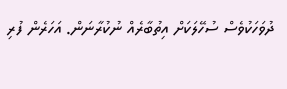ދުވަހަކުވެސް ސުހޭލަކަށް އިތުބާރެއް ނުކުރާނަން. އަހަރެން ފުރި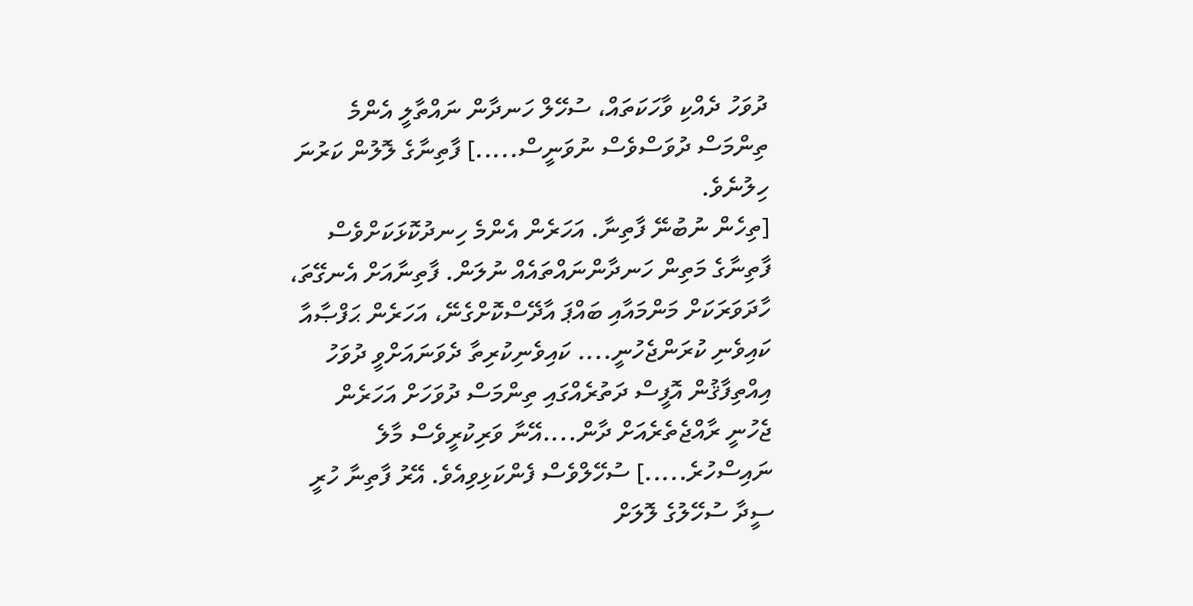ދުވަހު ދެއްކި ވާހަކަތައް، ސުހޭލް ހަނދާން ނައްތާލީ އެންމެ ތިންމަސް ދުވަސްވެސް ނުވަނީސް.....] ފާތިނާގެ ލޮލުން ކަރުނަ ހިލުނެވެ.
[ތިހެން ނުބުނޭ ފާތިނާ. އަހަރެން އެންމެ ހިނދުކޮޅަކަށްވެސް ފާތިނާގެ މަތިން ހަނދާންނައްތައެއް ނުލަން. ފާތިނާއަށް އެނގޭތަ، ހާދަވަރަކަށް މަންމައާއި ބައްޕަ އާދޭސްކޮށްގެނޭ، އަހަރެން ޙަފްޞާއާ ކައިވެނި ކުރަންޖެހުނީ.... ކައިވެނިކުރިތާ ދެވަނައަށްވީ ދުވަހު އިއްތިފާޤުން އޮފީސް ދަތުރެއްގައި ތިންމަސް ދުވަހަށް އަހަރެން ޖެހުނީ ރާއްޖެތެރެއަށް ދާން....އޭނާ ވަރިކުރީވެސް މާލެ ނައިސްހުރެ.....] ސުހޭލްވެސް ފެންކަޅިވިއެވެ. އޭރު ފާތިނާ ހުރީ ސީދާ ސުހޭލުގެ ލޮލަށް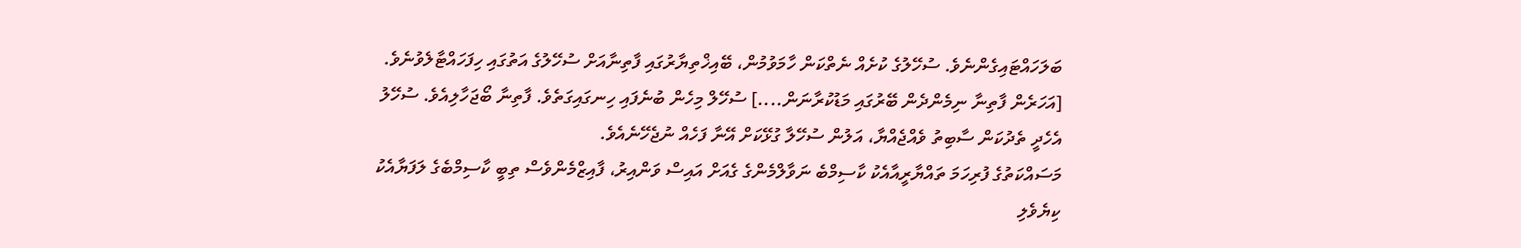ބަލަހައްޓައިގެންނެވެ. ސުހޭލުގެ ކުށެއް ނެތްކަން ހާމަވުމުން، ބޭއިޚްތިޔާރުގައި ފާތިނާއަށް ސުހޭލުގެ އަތުގައި ހިފަހައްޓާލެވުނެވެ.
[އަހަރެން ފާތިނާ ނިމެންދެން ބޭރުގައި މަޑުކުރާނަން....] ސުހޭލް މިހެން ބުނެފައި ހިނގައިގަތެވެ. ފާތިނާ ބޯޖަހާލިއެވެ. ސުހޭލު އެހެދީ ތެދުކަން ސާބިތު ވެއްޖެއްޔާ، އަލުން ސުހޭލާ ގުޅޭކަށް އޭނާ ފަހެއް ނުޖެހޭނެއެވެ.
މަސައްކަތުގެ ފުރިހަމަ ތައްޔާރީއާއެކު ކާސިމްބެ ނަވާލްމެންގެ ގެއަށް އައިސް ވަންއިރު، ފާއިޒްމެންވެސް ތިބީ ކާސިމްބެގެ ލަފަޔާއެކު ކިޔެވެލި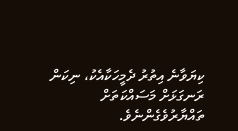ކިޔަވާނެ އިތުރު ދެމީހަކާއެކު، ނިކަން ރަނގަޅަށް މަސައްކަތަށް ތައްޔާރުވެގެންނެވެ.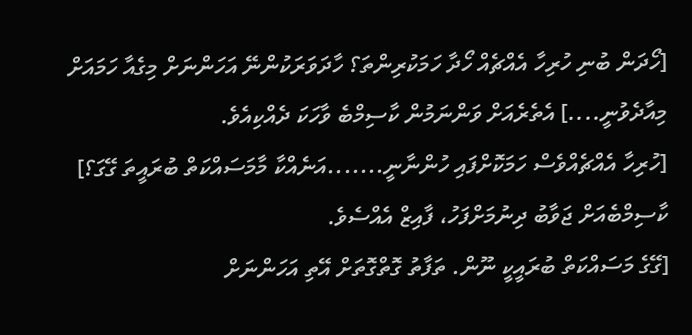[ހޯދަން ބުނި ހުރިހާ އެއްޗެއް ހޯދާ ހަމަކުރިންތަ؟ ހާދަވަރަކުންނޭ އަހަންނަށް މިގެއާ ހަމައަށް މިއާދެވުނީ....] އެތެރެއަށް ވަންނަމުން ކާސިމްބެ ވާހަކަ ދެއްކިއެވެ.
[ހުރިހާ އެއްޗެއްވެސް ހަމަކޮށްފައި ހުންނާނީ.......އަނެއްކާ މާމަސައްކަތް ބުރައީތަ ގޭގަ؟] ކާސިމްބެއަށް ޖަވާބު ދިނުމަށްފަހު، ފާއިޒް އެއްސެވެ.
[ގޭގެ މަސައްކަތް ބުރައީކީ ނޫން. ތަފާތު ގޮތްގޮތަށް އޭތި އަހަންނަށް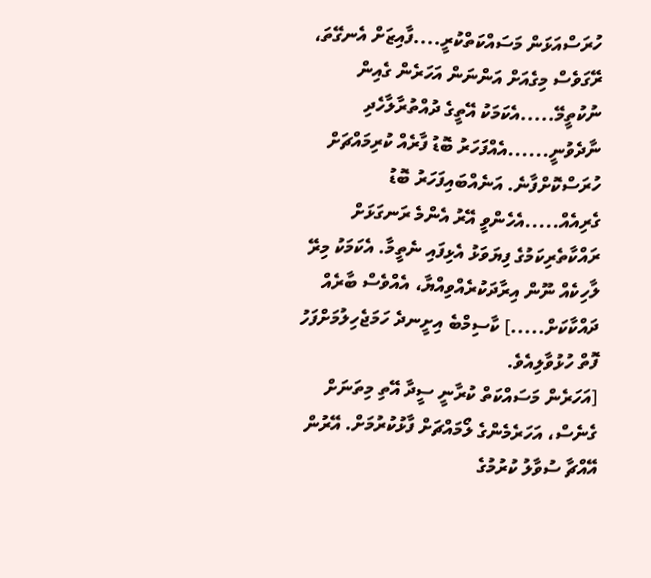ހުރަސްއަޅަން މަސައްކަތްކުރީ....ފާއިޒަށް އެނގޭތަ، ރޭގަވެސް މިގެއަށް އަންނަން އަހަރެން ގެއިން ނުކުތީމޭ.....އެކަމަކު އޭތީގެ ދުއްތުރާލާހެދި ނާދެވުނީ......އެއްފަހަރު ބޮޑު ފާރެއް ކުރިމައްޗަށް ހުރަސްކޮށްފާނެ. އަނެއްބައިފަހަރު ބޮޑު ގެރިއެއް.....އެހެންވީ އޭރު އެންމެ ރަނގަޅަށް ރައްކާތެރިކަމުގެ ފިޔަވަޅު އެޅިފައި ނެތީމާ. އެކަމަކު މިރޭ ލާހިކެއް ނޫން އިރާދަކުރެއްވިއްޔާ، އެއްވެސް ބާރެއް ދައްކާކަށް.....] ކާސިމްބެ އިށީނދެ ހަމަޖެހިލުމަށްފަހު ފޮތް ހުޅުވާލިއެވެ.
[އަހަރެން މަސައްކަތް ކުރާނީ ސީދާ އޭތި މިތަނަށް ގެނެސް، އަހަރެމެންގެ ލޯމައްޗަށް ފާޅުކުރުމަށް. އޭރުން އޭއްޗާ ސުވާލު ކުރުމުގެ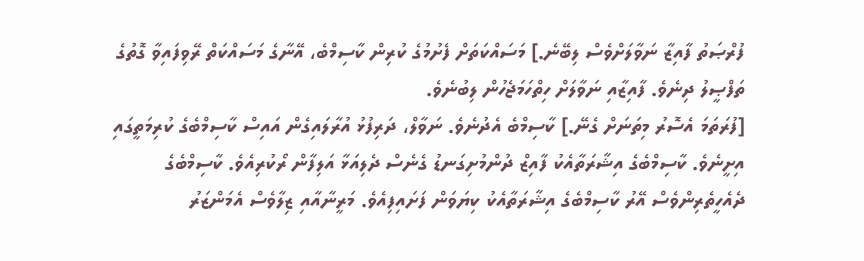ފުރްޞަތު ފާއިޒާ ނަވާލަށްވެސް ލިބޭނެ.] މަސައްކަތަށް ފެށުމުގެ ކުރިން ކާސިމްބެ، އޭނާގެ މަސައްކަތް ރޭވިފައިވާ ގޮތުގެ ތަފްޞީލު ދިނެވެ. ފާއިޒާއި ނަވާލަށް ހިތްހަމަޖެހުން ލިބުނެވެ.
[ފުރަތަމަ އެސޮރު މިތަނަށް ގެނޭ.] ކާސިމްބެ އެދުނެވެ. ނަވާލް، ދަރިފުޅު އުރާލައިގެން އައިސް ކާސިމްބެގެ ކުރިމަތީގައި އިށީނެވެ. ކާސިމްބެގެ އިޝާރަތާއެކު ފާއިޒް ދުންމުށިގަނޑު ގެނެސް ދެލިއަޅާ އަލިފާން ރޯކުރިއެވެ. ކާސިމްބެގެ ދެއެހީތެރިންވެސް އޭރު ކާސިމްބެގެ އިޝާރަތާއެކު ކިޔަވަން ފަށައިފިއެވެ. މަރީނާއާއި ޒިލާވެސް އެމަންޒަރު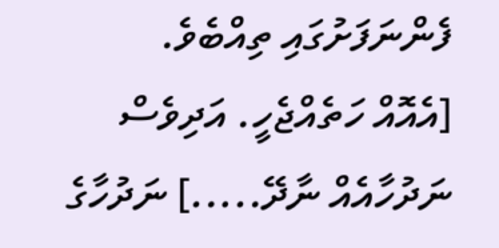ފެންނަފަށުގައި ތިއްބެވެ.
[އެއޮއް ހަތެއްޖެހީ. އަދިވެސް ނަދުހާއެއް ނާދޭ.....] ނަދުހާގެ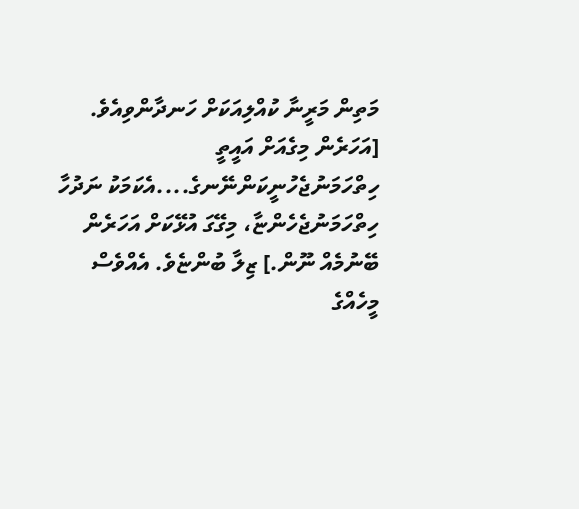މަތިން މަރީނާ ކުއްލިއަކަށް ހަނދާންވިއެވެ.
[އަހަރެން މިގެއަށް އައީތީ ހިތްހަމަނުޖެހުނީކަންނޭނގެ....އެކަމަކު ނަދުހާ ހިތްހަމަނުޖެހެންޏާ، މިގޭގަ އުޅޭކަށް އަހަރެން ބޭނުމެއް ނޫން.] ޒިލާ ބުންޏެވެ. އެއްވެސް މީހެއްގެ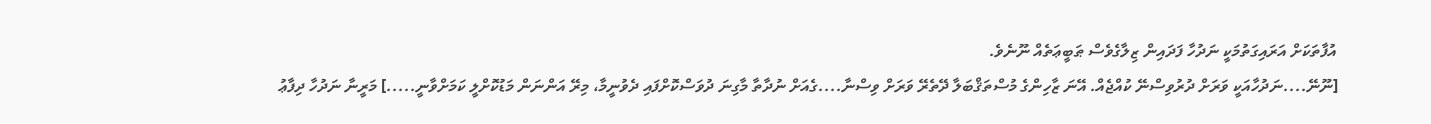އުފާތަކަށް އަރައިގަތުމަކީ ނަދުހާ ފަދައިން ޒިލާގެވެސް ޠަބީޢަތެއް ނޫނެވެ.
[ނޫނޭ....ނަދުހާއަކީ ވަރަށް ދުރުވިސްނޭ ކުއްޖެއް. އޭނަ ޒާހިންގެ މުސްތަޤްބަލާ ދޭތެރޭ ވަރަށް ވިސްނާ....ގެއަށް ނުދާތާ މާގިނަ ދުވަސްކޮށްފައި ދެވުނީމާ، މިރޭ އަންނަން މަޑުކޮށްލީ ކަމަށްވާނީ.....] މަރީނާ ނަދުހާ ދިފާޢު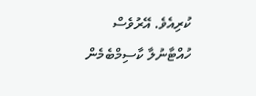ކުރިއެވެ. އޭރުވެސް ހުއްޓާނުލާ ކާސިމްބެމެން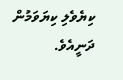ކިޔެވެލި ކިޔަވަމުން ދަނީއެވެ.